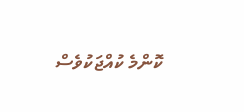ކޮންމެ ކުއްޖަކުވެސް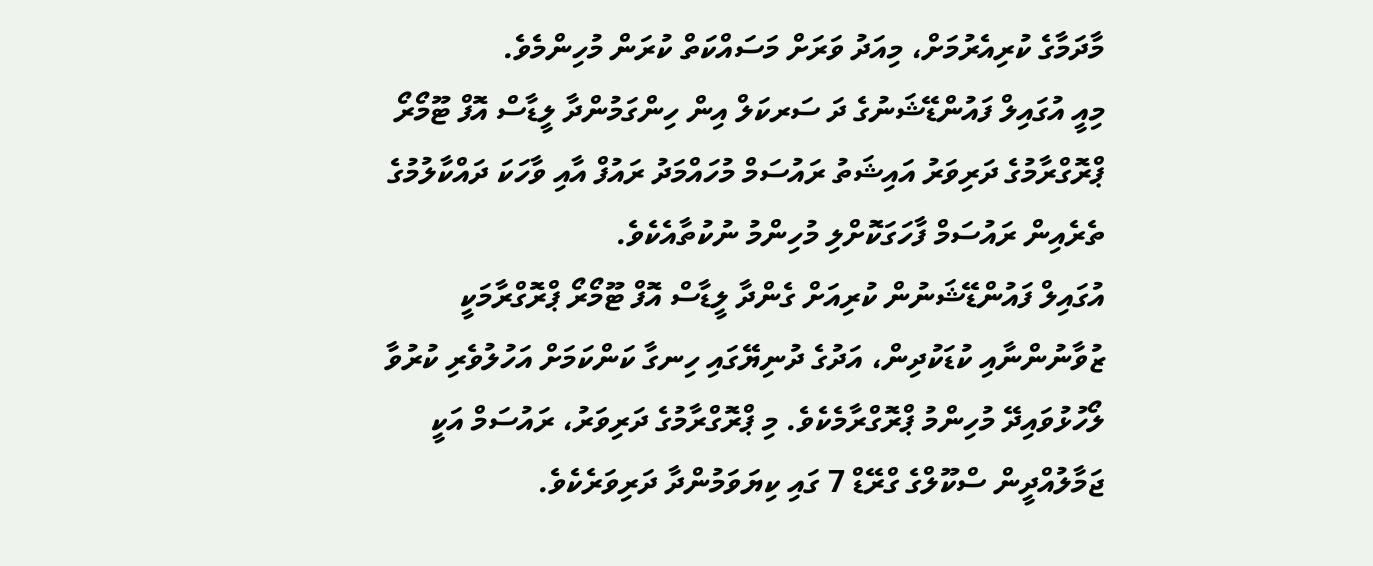މާދަމާގެ ކުރިއެރުމަށް، މިއަދު ވަރަށް މަސައްކަތް ކުރަން މުހިންމެވެ.
މިއީ އުގައިލް ފައުންޑޭޝަނުގެ ދަ ސަރކަލް އިން ހިންގަމުންދާ ލީޑާސް އޮފް ޓޫމޯރޯ ޕްރޮގްރާމުގެ ދަރިވަރު އައިޝަތު ރައުސަމް މުހައްމަދު ރައުފް އާއި ވާހަކަ ދައްކާލުމުގެ ތެރެއިން ރައުސަމް ފާހަގަކޮށްލި މުހިންމު ނުކުތާއެކެވެ.
އުގައިލް ފައުންޑޭޝަނުން ކުރިއަށް ގެންދާ ލީޑާސް އޮފް ޓޫމޯރޯ ޕްރޮގްރާމަކީ ޒުވާނުންނާއި ކުޑަކުދިން، އަދުގެ ދުނިޔޭގައި ހިނގާ ކަންކަމަށް އަހުލުވެރި ކުރުވާ ލޯހުޅުވައިދޭ މުހިންމު ޕްރޮގްރާމެކެވެ. މި ޕްރޮގްރާމުގެ ދަރިވަރު، ރައުސަމް އަކީ ޖަމާލުއްދީން ސްކޫލްގެ ގްރޭޑް 7 ގައި ކިޔަވަމުންދާ ދަރިވަރެކެވެ.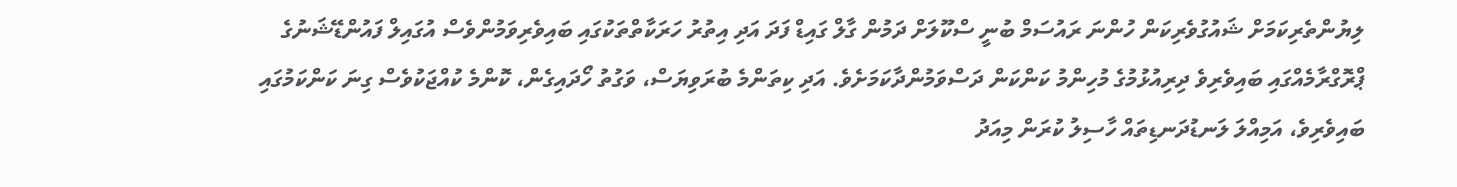ލިޔުންތެރިކަމަށް ޝައުގުވެރިކަން ހުންނަ ރައުސަމް ބުނީ ސްކޫލަށް ދަމުން ގާލް ގައިޑް ފަދަ އަދި އިތުރު ހަރަކާތްތަކުގައި ބައިވެރިވަމުންވެސް އުގައިލް ފައުންޑޭޝަނުގެ ޕްރޮގްރާމެއްގައި ބައިވެރިވެ ދިރިއުޅުމުގެ މުހިންމު ކަންކަން ދަސްވަމުންދާކަމަށެވެ. އަދި ކިތަންމެ ބުރަވިޔަސް، ވަގުތު ހޯދައިގެން، ކޮންމެ ކުއްޖަކުވެސް ގިނަ ކަންކަމުގައި ބައިވެރިވެ، އަމިއްލަ ލަނޑުދަނޑިތައް ހާސިލު ކުރަން މިއަދު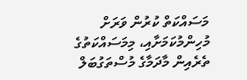މަސައްކަތް ކުރުން ވަރަށް މުހިންމުކަމަށާއި، މިމަސައްކަތުގެ ތެރެއިން މާދަމާގެ މުސްތަގުބަލް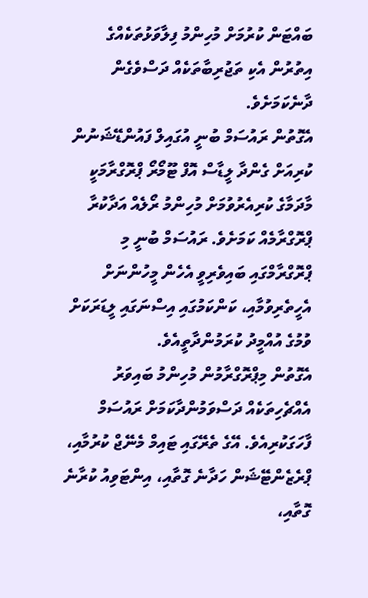ބައްޓަން ކުރުމަށް މުހިންމު ފިލާވަޅުތަކެއްގެ އިތުރުން އެކި ތަޖުރިބާތަކެއް ދަސްވެގެން ދާނެކަމަށެވެ.
އެގޮތުން ރައުސަމް ބުނީ އުގައިލް ފައުންޑޭޝަނުން ކުރިއަށް ގެންދާ ލީޑާސް އޮފް ޓޫމޯރޯ ޕްރޮގްރާމަކީ މާދަމާގެ ކުރިއެރުވުމަށް މުހިންމު ރޯލެއް އަދާކުރާ ޕްރޮގްރާމެއް ކަމަށެވެ. ރައުސަމް ބުނީ މި ޕްރޮގްރާމްގައި ބައިވެރިވީ އެހެން މީހުންނަށް އެހީތެރިވުމާއި، ކަންކަމުގައި އިސްނަގައި ލީޑަރަކަށް ވުމުގެ އުއްމީދު ކުރަމުންދާތީއެވެ.
އެގޮތުން މިޕްރޮގްރާމުން މުހިންމު ބައިވަރު އެއްޗެހިތަކެއް ދަސްވަމުންދާކަމަށް ރައުސަމް ފާހަގަކުރިއެވެ. އޭގެ ތެރޭގައި ޓައިމް މެނޭޖް ކުރުމާއި، ޕްރެޒެންޓޭޝަން ހަދާނެ ގޮތާއި، އިންޓަވިއު ކުރާނެ ގޮތާއި،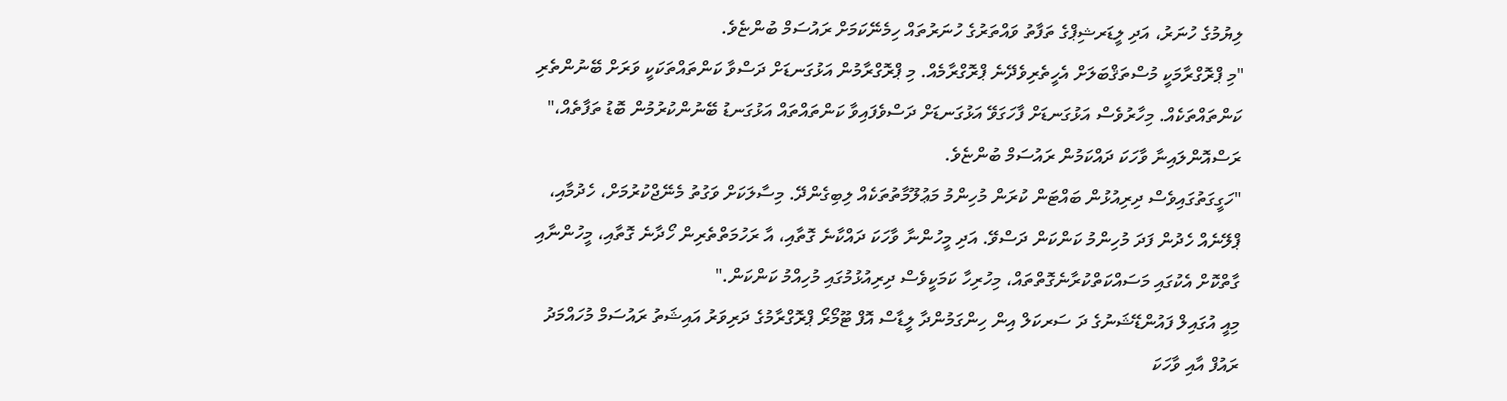ލިޔުމުގެ ހުނަރު، އަދި ލީޑަރޝިޕްގެ ތަފާތު ވައްތަރުގެ ހުނަރުތައް ހިމެނޭކަމަށް ރައުސަމް ބުންޏެވެ.
"މި ޕްރޮގްރާމަކީ މުސްތަޤްބަލަށް އެހީތެރިވެދޭނެ ޕްރޮގްރާމެއް. މި ޕްރޮގްރާމުން އަޅުގަނޑަށް ދަސްވާ ކަންތައްތަކަކީ ވަރަށް ބޭނުންތެރި ކަންތައްތަކެއް. މިހާރުވެސް އަޅުގަނޑަށް ފާހަގަވޭ އަޅުގަނޑަށް ދަސްވެފައިވާ ކަންތައްތައް އަޅުގަނޑު ބޭނުންކުރުމުން ބޮޑު ތަފާތެއް،" ރަސްއޮންލައިނާ ވާހަކަ ދައްކަމުން ރައުސަމް ބުންޏެވެ.
"ހަގީގަތުގައިވެސް ދިރިއުޅުން ބައްޓަން ކުރަން މުހިންމު މަޢުލޫމާތުތަކެއް ލިބިގެންދޭ. މިސާލަކަށް ވަގުތު މެނޭޖްކުރުމަށް، ހެދުމާއި، ޕްލޭނެއް ހެދުން ފަދަ މުހިންމު ކަންކަން ދަސްވޭ. އަދި މީހުންނާ ވާހަކަ ދައްކާނެ ގޮތާއި، އާ ރަހުމަތްތެރިން ހޯދާނެ ގޮތާއި، މީހުންނާއި ގާތްކޮށް އެކުގައި މަސައްކަތްކުރާނެގޮތްތައް، މިހުރިހާ ކަމަކީވެސް ދިރިއުޅުމުގައި މުހިއްމު ކަންކަން."
މިއީ އުގައިލް ފައުންޑޭޝަނުގެ ދަ ސަރކަލް އިން ހިންގަމުންދާ ލީޑާސް އޮފް ޓޫމޯރޯ ޕްރޮގްރާމުގެ ދަރިވަރު އައިޝަތު ރައުސަމް މުހައްމަދު ރައުފް އާއި ވާހަކަ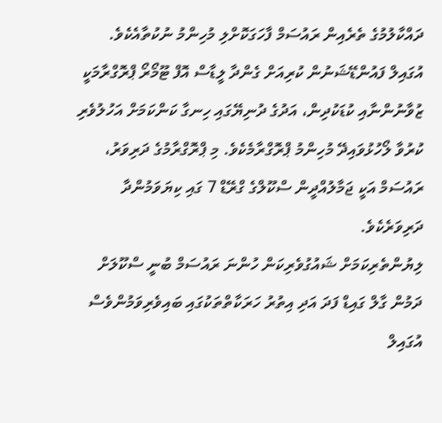ދައްކާލުމުގެ ތެރެއިން ރައުސަމް ފާހަގަކޮށްލި މުހިންމު ނުކުތާއެކެވެ.
އުގައިލް ފައުންޑޭޝަނުން ކުރިއަށް ގެންދާ ލީޑާސް އޮފް ޓޫމޯރޯ ޕްރޮގްރާމަކީ ޒުވާނުންނާއި ކުޑަކުދިން، އަދުގެ ދުނިޔޭގައި ހިނގާ ކަންކަމަށް އަހުލުވެރި ކުރުވާ ލޯހުޅުވައިދޭ މުހިންމު ޕްރޮގްރާމެކެވެ. މި ޕްރޮގްރާމުގެ ދަރިވަރު، ރައުސަމް އަކީ ޖަމާލުއްދީން ސްކޫލްގެ ގްރޭޑް 7 ގައި ކިޔަވަމުންދާ ދަރިވަރެކެވެ.
ލިޔުންތެރިކަމަށް ޝައުގުވެރިކަން ހުންނަ ރައުސަމް ބުނީ ސްކޫލަށް ދަމުން ގާލް ގައިޑް ފަދަ އަދި އިތުރު ހަރަކާތްތަކުގައި ބައިވެރިވަމުންވެސް އުގައިލް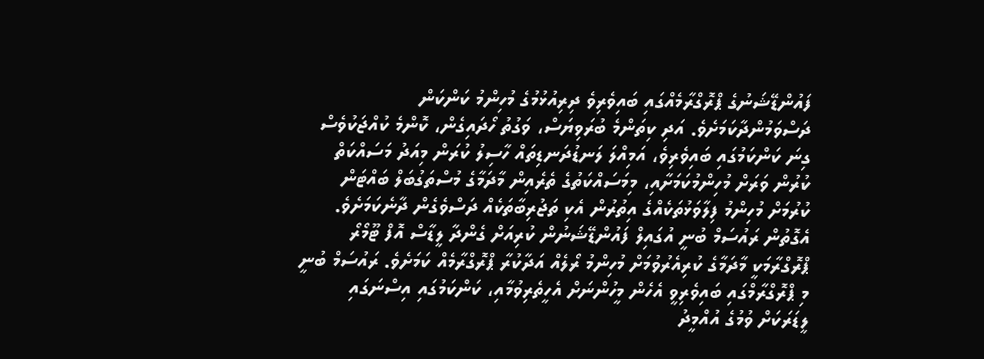ފައުންޑޭޝަނުގެ ޕްރޮގްރާމެއްގައި ބައިވެރިވެ ދިރިއުޅުމުގެ މުހިންމު ކަންކަން ދަސްވަމުންދާކަމަށެވެ. އަދި ކިތަންމެ ބުރަވިޔަސް، ވަގުތު ހޯދައިގެން، ކޮންމެ ކުއްޖަކުވެސް ގިނަ ކަންކަމުގައި ބައިވެރިވެ، އަމިއްލަ ލަނޑުދަނޑިތައް ހާސިލު ކުރަން މިއަދު މަސައްކަތް ކުރުން ވަރަށް މުހިންމުކަމަށާއި، މިމަސައްކަތުގެ ތެރެއިން މާދަމާގެ މުސްތަގުބަލް ބައްޓަން ކުރުމަށް މުހިންމު ފިލާވަޅުތަކެއްގެ އިތުރުން އެކި ތަޖުރިބާތަކެއް ދަސްވެގެން ދާނެކަމަށެވެ.
އެގޮތުން ރައުސަމް ބުނީ އުގައިލް ފައުންޑޭޝަނުން ކުރިއަށް ގެންދާ ލީޑާސް އޮފް ޓޫމޯރޯ ޕްރޮގްރާމަކީ މާދަމާގެ ކުރިއެރުވުމަށް މުހިންމު ރޯލެއް އަދާކުރާ ޕްރޮގްރާމެއް ކަމަށެވެ. ރައުސަމް ބުނީ މި ޕްރޮގްރާމްގައި ބައިވެރިވީ އެހެން މީހުންނަށް އެހީތެރިވުމާއި، ކަންކަމުގައި އިސްނަގައި ލީޑަރަކަށް ވުމުގެ އުއްމީދު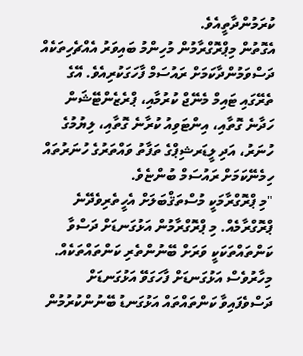ކުރަމުންދާތީއެވެ.
އެގޮތުން މިޕްރޮގްރާމުން މުހިންމު ބައިވަރު އެއްޗެހިތަކެއް ދަސްވަމުންދާކަމަށް ރައުސަމް ފާހަގަކުރިއެވެ. އޭގެ ތެރޭގައި ޓައިމް މެނޭޖް ކުރުމާއި، ޕްރެޒެންޓޭޝަން ހަދާނެ ގޮތާއި، އިންޓަވިއު ކުރާނެ ގޮތާއި، ލިޔުމުގެ ހުނަރު، އަދި ލީޑަރޝިޕްގެ ތަފާތު ވައްތަރުގެ ހުނަރުތައް ހިމެނޭކަމަށް ރައުސަމް ބުންޏެވެ.
"މި ޕްރޮގްރާމަކީ މުސްތަޤްބަލަށް އެހީތެރިވެދޭނެ ޕްރޮގްރާމެއް. މި ޕްރޮގްރާމުން އަޅުގަނޑަށް ދަސްވާ ކަންތައްތަކަކީ ވަރަށް ބޭނުންތެރި ކަންތައްތަކެއް. މިހާރުވެސް އަޅުގަނޑަށް ފާހަގަވޭ އަޅުގަނޑަށް ދަސްވެފައިވާ ކަންތައްތައް އަޅުގަނޑު ބޭނުންކުރުމުން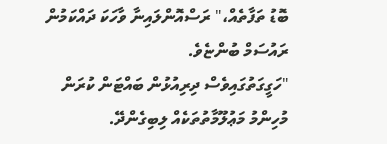ބޮޑު ތަފާތެއް،" ރަސްއޮންލައިނާ ވާހަކަ ދައްކަމުން ރައުސަމް ބުންޏެވެ.
"ހަގީގަތުގައިވެސް ދިރިއުޅުން ބައްޓަން ކުރަން މުހިންމު މަޢުލޫމާތުތަކެއް ލިބިގެންދޭ.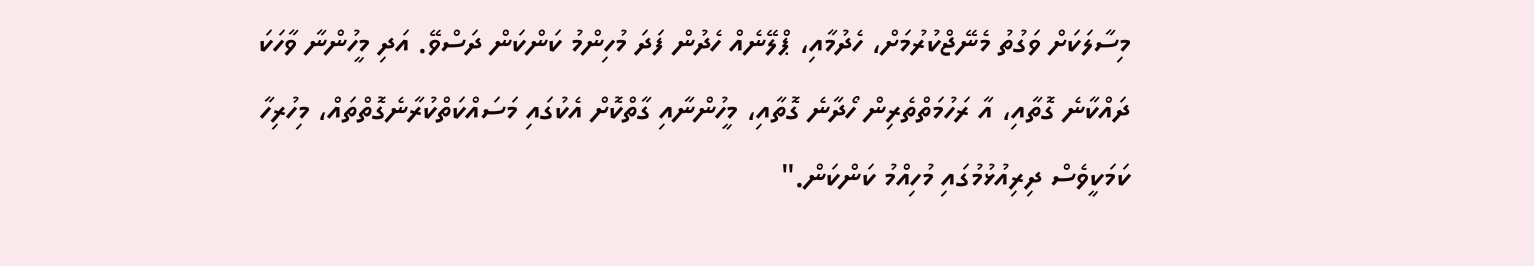މިސާލަކަށް ވަގުތު މެނޭޖްކުރުމަށް، ހެދުމާއި، ޕްލޭނެއް ހެދުން ފަދަ މުހިންމު ކަންކަން ދަސްވޭ. އަދި މީހުންނާ ވާހަކަ ދައްކާނެ ގޮތާއި، އާ ރަހުމަތްތެރިން ހޯދާނެ ގޮތާއި، މީހުންނާއި ގާތްކޮށް އެކުގައި މަސައްކަތްކުރާނެގޮތްތައް، މިހުރިހާ ކަމަކީވެސް ދިރިއުޅުމުގައި މުހިއްމު ކަންކަން."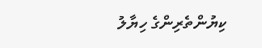ކިޔުންތެރިންގެ ހިޔާލު